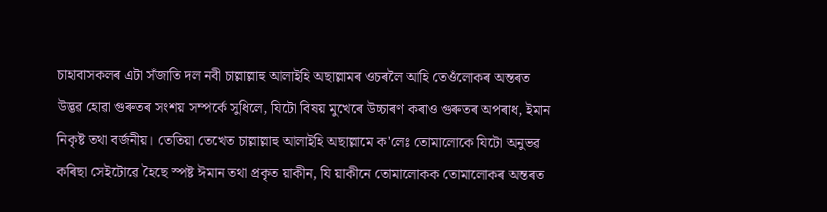চাহাবাসকলৰ এটা সঁজাতি দল নবী চাল্লাল্লাহু আলাইহি অছাল্লামৰ ওচৰলৈ আহি তেওঁলোকৰ অন্তৰত উদ্ভৱ হোৱা গুৰুতৰ সংশয় সম্পৰ্কে সুধিলে, যিটো বিষয় মুখেৰে উচ্চাৰণ কৰাও গুৰুতৰ অপৰাধ, ইমান নিকৃষ্ট তথা বৰ্জনীয়। তেতিয়া তেখেত চাল্লাল্লাহু আলাইহি অছাল্লামে ক'লেঃ তোমালোকে যিটো অনুভৱ কৰিছা সেইটোৱে হৈছে স্পষ্ট ঈমান তথা প্ৰকৃত য়াকীন, যি য়াকীনে তোমালোকক তোমালোকৰ অন্তৰত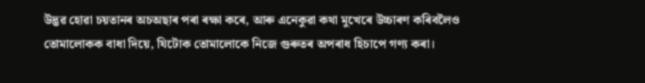উদ্ভৱ হোৱা চয়তানৰ অচঅছাৰ পৰা ৰক্ষা কৰে, আৰু এনেকুৱা কথা মুখেৰে উচ্চাৰণ কৰিবলৈও তোমালোকক বাধা দিয়ে, যিটোক তোমালোকে নিজে গুৰুতৰ অপৰাধ হিচাপে গণ্য কৰা।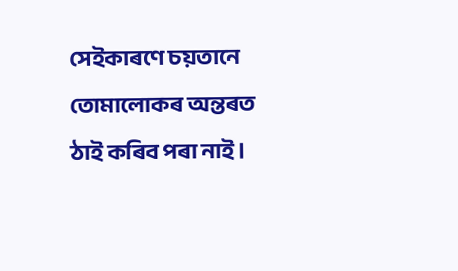সেইকাৰণে চয়তানে তোমালোকৰ অন্তৰত ঠাই কৰিব পৰা নাই।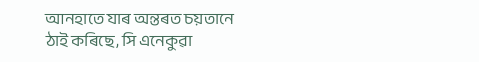আনহাতে যাৰ অন্তৰত চয়তানে ঠাই কৰিছে, সি এনেকুৱা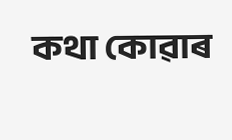কথা কোৱাৰ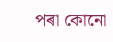পৰা কোনো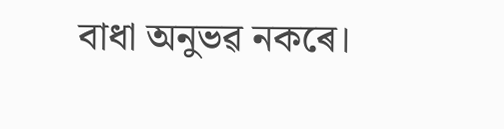বাধা অনুভৱ নকৰে।